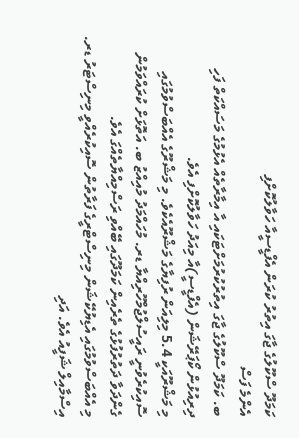ކަމަދޫ ސްކޫލުގެ ޖާގަ އިތުރު ކުރަން އެފްޑީސީއާ ހަވާލުކޮށްފި
އެންމެ ފަސް
ބ. ކަމަދޫ ސްކޫލުގެ ޖާގަ އިތުރުކުރުމަށްޓަކައި އާ އިމާރާތެއް އެޅުމުގެ މަސައްކަތް ފަހި ދިރިއުޅުން ކޯޕަރޭޝަން (އެފްޑީސީ)އާ މިއަދު ހަވާލުކޮށްފި އެވެ.
މި މަޝްރޫއަކީ 5.4 މިލިއަން ރުފިޔާގެ މަޝްރޫއެކެވެ. މި މަޝްރޫގެ އެއްބަސްވުމުގައި ސޮއިކުރެވުނީ ރައީސުލްޖުމްހޫރިއްޔާ ޑރ. މުހައްމަދު މުއިއްޒު ބ. އަތޮޅަށް ކުރައްވަމުން ގެންދަވާ ދަތުރުފުޅުގެ ތެރެއިން ކަމަދޫގައި ބޭއްވި ރަސްމިއްޔާތެއްގަ އެވެ.
މި އެއްބަސްވުމުގައި އެޑިޔުކޭޝަން މިނިސްޓްރީގެ ފަރާތުން ސޮއިކުރެއްވީ މިނިސްޓަރު ޑރ. އިސްމާއިލް ޝަފީއު އެވެ. އަދި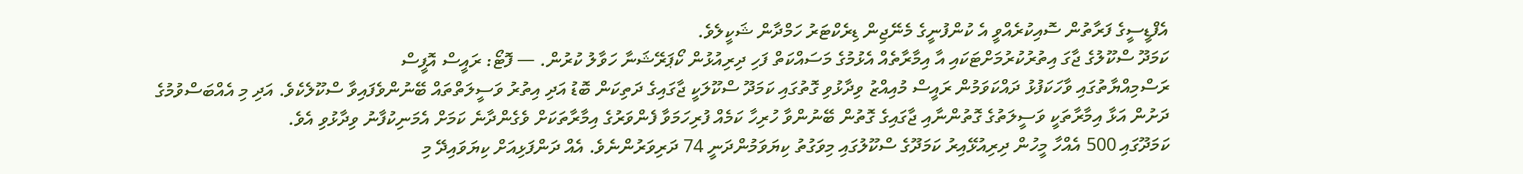އެފްޑީސީގެ ފަރާތުން ސޮއިކުރެއްވީ އެ ކުންފުނީގެ މެނޭޖިން ޑިރެކްޓަރު ހަމްދާން ޝަކީލެވެ.
ކަމަދޫ ސްކޫލުގެ ޖާގަ އިތުރުކުރުމަށްޓަކައި އާ އިމާރާތެއް އެޅުމުގެ މަސައްކަތް ފަހި ދިރިއުޅުން ކޯޕަރޭޝަނާ ހަވާލު ކުރުން. — ފޮޓޯ: ރައީސް އޮފީސް
ރަސްމިއްޔާތުގައި ވާހަކަފުޅު ދައްކަވަމުން ރައީސް މުއިއްޒު ވިދާޅުވި ގޮތުގައި ކަމަދޫ ސްކޫލަކީ ޖާގައިގެ ދަތިކަން ބޮޑު އަދި އިތުރު ވަސީލަތްތައް ބޭނުންވެފައިވާ ސްކޫލެކެވެ. އަދި މި އެއްބަސްވުމުގެ ދަށުން އަޅާ އިމާރާތަކީ ވަސީލަތުގެ ގޮތުންނާއި ޖާގައިގެ ގޮތުން ބޭނުންވާ ހުރިހާ ކަމެއް ފުރިހަމަވާ ފެންވަރުގެ އިމާރާތަކަށް ވެގެންދާނެ ކަމަށް އެމަނިކުފާނު ވިދާޅުވި އެވެ.
ކަމަދޫގައި 500 އެއްހާ މީހުން ދިރިއުޅޭއިރު ކަމަދޫގެ ސްކޫލުގައި މިވަގުތު ކިޔަވަމުންދަނީ 74 ދަރިވަރުންނެވެ. އެއް ދަންފަޅިއަށް ކިޔަވައިދޭ މި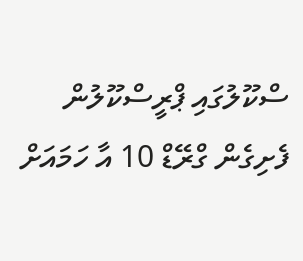ސްކޫލުގައި ޕްރީސްކޫލުން ފެށިގެން ގްރޭޑް 10 އާ ހަމައަށް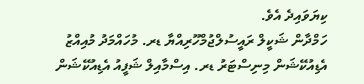ކިޔަވައިދެ އެވެ.
ހަމްދާން ޝަކީލް ރައީސުލްޖުމްހޫރިއްޔާ ޑރ. މުހައްމަދު މުއިއްޒު އެޑިއުކޭޝަން މިނިސްޓަރު ޑރ. އިސްމާއިލް ޝަފީއު އެޑިއުކޭޝަން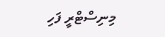މިނިސްޓްރީ ފަހި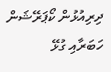ދިރިއުޅުން ކޯޕަރޭޝަން
ހަބަރާއި ގުޅޭ